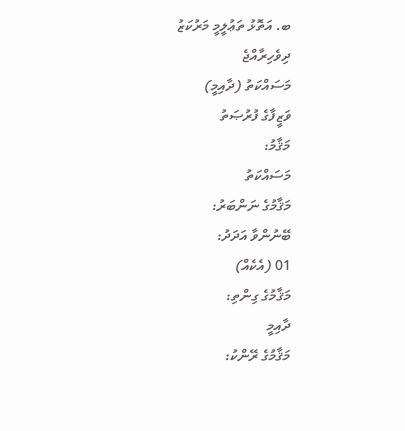ބ. އަތޮޅު ތަޢުލީމީ މަރުކަޒު
ދިވެހިރާއްޖެ
މަސައްކަތު (ދާއިމީ)
ވަޒީފާގެ ފުރުޞަތު
މަޤާމު:
މަސައްކަތު
މަޤާމުގެ ނަންބަރު:
ބޭނުންވާ އަދަދު:
01 (އެކެއް)
މަޤާމުގެ ގިންތި:
ދާއިމީ
މަޤާމުގެ ރޭންކު: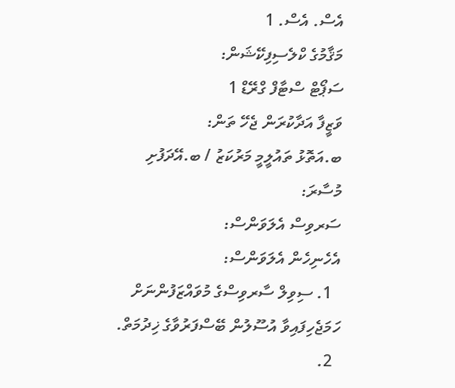އެސް. އެސް. 1
މަޤާމުގެ ކްލެސިފިކޭޝަން:
ސަޕޯޓް ސްޓާފް ގްރޭޑް 1
ވަޒީފާ އަދާކުރަން ޖެހޭ ތަން:
ބ.އަތޮޅު ތައުލީމީ މަރުކަޒު / ބ.އޭދަފުށި
މުސާރަ:
ސަރވިސް އެލަވަންސް:
އެހެނިހެން އެލަވަންސް:
  1. ސިވިލް ސާރވިސްގެ މުވައްޒަފުންނަށް ހަމަޖެހިފައިވާ އުސޫލުން ބޭސްފަރުވާގެ ޚިދުމަތް.
  2.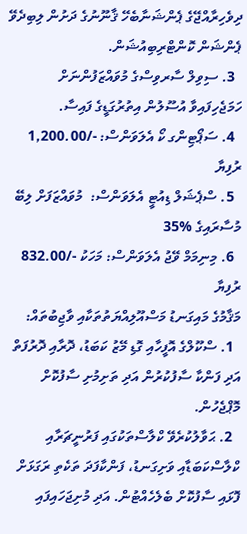ދިވެހިރާއްޖޭގެ ޕެންޝަނާބެހޭ ޤާނޫނުގެ ދަށުން ލިބިދެވޭ ޕެންޝަން ކޮންޓްރިބިއުޝަން.
  3. ސިވިލް ސާރވިސްގެ މުވައްޒަފުންނަށް ހަމަޖެހިފައިވާ އުސޫލުން އިތުރުގަޑީގެ ފައިސާ.
  4. ސަޕޯޓިންގ ކޯ އެލަވަންސް: -/1,200.00 ރުފިޔާ
  5. ސްޕެޝަލް ޑިއުޓީ އެލަވަންސް:  މުވައްޒަފަށް ލިބޭ މުސާރައިގެ %35
  6. މިނިމަމް ވޭޖު އެލަވަންސް: މަހަކު -/832.00 ރުފިޔާ
މަޤާމުގެ މައިގަނޑު މަސްއޫލިއްޔަތުތަކާއި ވާޖިބުތައް:
  1. ސްކޫލްގެ އޮފީހާއި ގޮޑި މޭޒު ކަބަޑު، ދޮރާއި ދޮރުފަތް އަދި ފަންކާ ސާފުކުރުން އަދި ތަށިމުށި ސާފުކޮށް މޮޕްޖެހުން.
  2. ޙަވާލުކުރެވޭ ކްލާސްތަކުގައި ފަރުނީޗަރާއި ކްލާސްކަބަޑާއި ވަށިގަނޑު، ފަންކާފަދަ ތަކެތި ރަގަޅަށް ފޮޅައި ސާފުކޮށް ބެލެހެއްޓުން. އަދި މުށިޖަހައިފައި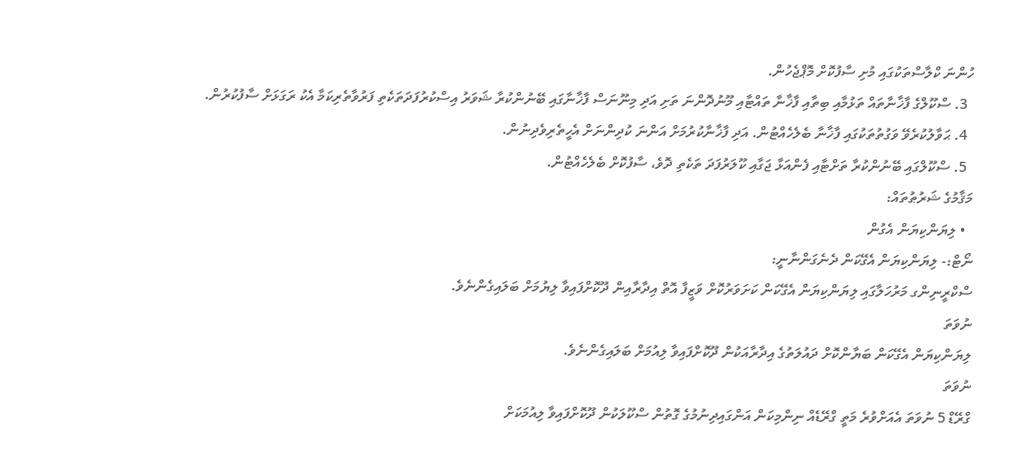ހުންނަ ކްލާސްތަކުގައި މުށި ސާފުކޮށް މޮޕްޖެހުން.
  3. ސްކޫލްގެ ފާޚާނާތައް ތަޅުމާއި ބިތާއި ފާޚާނާ ތައްޓާއި މޫނުދޮންނަ ތަށި އަދި މިނޫނަސް ފާޚާނާގައި ބޭނުންކުރާ ޝަވަރު އިސްކުރުފަދަތަކެތި ފަރުވާތެރިކަމާ އެކު ރަގަޅަށް ސާފުކުރުން.
  4. ޙަވާލުކުރެވޭ ވަގުތުތަކުގައި ފާޚާނާ ބެލެހެއްޓުން. އަދި ފާޚާނާކުރުމަށް އަންނަ ކުދިންނަށް އެހީތެރިވެދިނުން.
  5. ސްކޫލްގައި ބޭނުންކުރާ ތަށްޓާއި ފެންއަޅާ ޖަގާއި ކޫލަރުފަދަ ތަކެތި ދޮވެ، ސާފުކޮށް ބެލެހެއްޓުން.
މަޤާމުގެ ޝަރުޠުތައް:
  • ލިޔަންކިޔަން އެގުން
ނޯޓް:- ލިޔަންކިޔަން އެގޭކަން ދެނެގަންނާނީ:
ސްކްރީނިންގ މަރުހަލާގައި ލިޔަންކިޔަން އެގޭކަން ކަށަވަރުކޮށް ވަޒީފާ އޮތް އިދާރާއިން ދޫކޮށްފައިވާ ލިޔުމަށް ބަލައިގެންނެވެ.
ނުވަތަ
ލިޔަންކިޔަން އެގޭކަން ބަޔާންކޮށް ދައުލަތުގެ އިދާރާއަކުން ދޫކޮށްފައިވާ ލިއުމަށް ބަލައިގެންނެވެ.
ނުވަތަ
ގްރޭޑް 5 ނުވަތަ އެއަށްވުރެ މަތީ ގްރޭޑެއް ނިންމިކަން އަންގައިދިނުމުގެ ގޮތުން ސްކޫލަކުން ދޫކޮށްފައިވާ ލިއުމަކަށް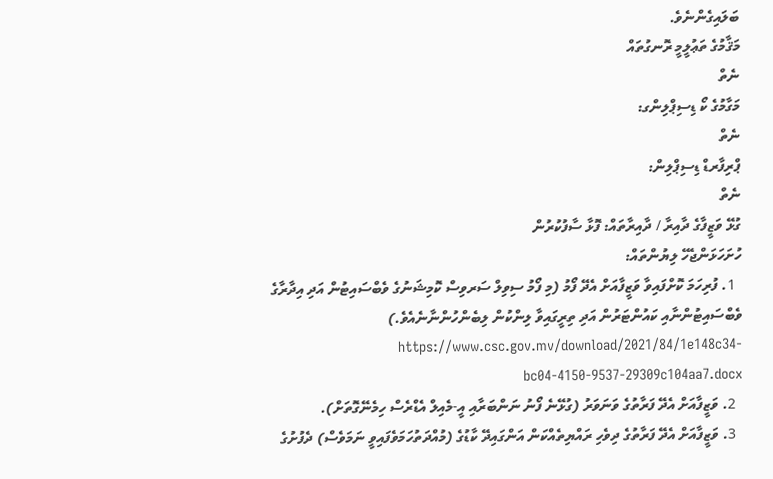ބަލައިގެންނެވެ.
މަޤާމުގެ ތަޢުލީމީ ރޮނގުތައް
ނެތް
މަގާމުގެ ކޯ ޑިސިޕްލިންގ:
ނެތް
ޕްރިފާރޑް ޑިސިޕްލިން:
ނެތް
ގުޅޭ ވަޒީފާގެ ދާއިރާ / ދާއިރާތައް: ފޮޅާ ސާފުކުރުން
ހުށަހަޅަންޖެހޭ ލިޔުންތައް:
  1. ފުރިހަމަ ކޮށްފައިވާ ވަޒީފާއަށް އެދޭ ފޯމު (މި ފޯމު ސިވިލް ސަރވިސް ކޮމިޝަނުގެ ވެބްސައިޓުން އަދި އިދާރާގެ ވެބްސައިޓުންނާއި ކައުންޓަރުން އަދި ތިރީގައިވާ ލިންކުން ލިބެންހުންނާނެއެވެ.)  https://www.csc.gov.mv/download/2021/84/1e148c34-bc04-4150-9537-29309c104aa7.docx
  2. ވަޒީފާއަށް އެދޭ ފަރާތުގެ ވަނަވަރު (ގުޅޭނެ ފޯނު ނަންބަރާއި އީ-މެއިލް އެޑްރެސް ހިމެނޭގޮތަށް).
  3. ވަޒީފާއަށް އެދޭ ފަރާތުގެ ދިވެހި ރައްޔިތެއްކަން އަންގައިދޭ ކާޑުގެ (މުއްދަތުހަމަވެފައިވީ ނަމަވެސް) ދެފުށުގެ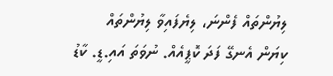ލިޔުންތައް ފެންނަ، ލިޔެފައިވާ ލިޔުންތައް ކިޔަން އެނގޭ ފަދަ ކޮޕީއެއް. ނުވަތަ އައި.ޑީ. ކާޑު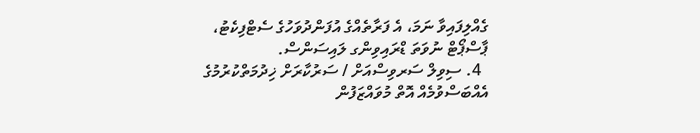ގެއްލިފައިވާ ނަމަ، އެ ފަރާތެއްގެ އުފަންދުވަހުގެ ސެޓްފިކެޓު، ޕާސްޕޯޓް ނުވަތަ ޑްރައިވިންގ ލައިސަންސް.
  4. ސިވިލް ސަރވިސްއަށް / ސަރުކާރަށް ޚިދުމަތްކުރުމުގެ އެއްބަސްވުމެއް އޮތް މުވައްޒަފުން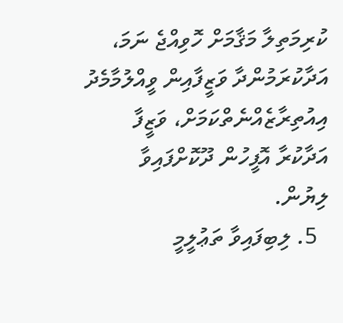ކުރިމަތިލާ މަޤާމަށް ހޮވިއްޖެ ނަމަ، އަދާކުރަމުންދާ ވަޒީފާއިން ވީއްލުމާމެދު އިއުތިރާޒެއްނެތްކަމަށް، ވަޒީފާ އަދާކުރާ އޮފީހުން ދޫކޮށްފައިވާ ލިޔުން.
  5. ލިބިފައިވާ ތަޢުލީމީ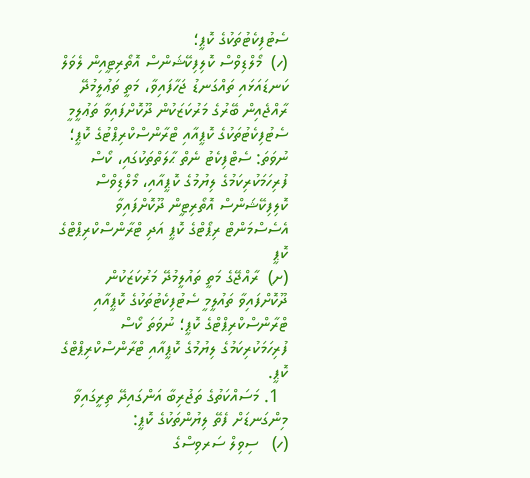ސެޓުފިކެޓުތަކުގެ ކޮޕީ؛
(ހ)  މޯލްޑިވްސް ކޮލިފިކޭޝަންސް އޮތޯރިޓީއިން ލެވަލް ކަނޑައަޅައި ތައްގަނޑު ޖަހާފައިވާ، މަތީ ތަޢުލީމުދޭ ރާއްޖެއިން ބޭރުގެ މަރުކަޒަކުން ދޫކޮށްފައިވާ ތަޢުލީމީ ސެޓުފިކެޓުތަކުގެ ކޮޕީއާއި ޓްރާންސްކްރިޕްޓުގެ ކޮޕީ؛ ނުވަތަ: ސެޓްފިކެޓު ނެތް ޙާލަތްތަކުގައި، ކޯސް ފުރިހަމަކުރިކަމުގެ ލިޔުމުގެ ކޮޕީއާއި، މޯލްޑިވްސް ކޮލިފިކޭޝަންސް އޮތޯރިޓީން ދޫކޮށްފައިވާ އެސެސްމަންޓް ރިޕޯޓްގެ ކޮޕީ އަދި ޓްރާންސްކްރިޕްޓްގެ ކޮޕީ
(ށ)  ރާއްޖޭގެ މަތީ ތައުލީމުދޭ މަރުކަޒަކުން ދޫކޮށްފައިވާ ތައުލީމީ ސެޓުފިކެޓުތަކުގެ ކޮޕީއާއި ޓްރާންސްކްރިޕްޓްގެ ކޮޕީ؛ ނުވަތަ ކޯސް ފުރިހަމަކުރިކަމުގެ ލިޔުމުގެ ކޮޕީއާއި ޓްރާންސްކްރިޕްޓްގެ ކޮޕީ.
  1. މަސައްކަތުގެ ތަޖުރިބާ އަންގައިދޭ ތިރީގައިވާ މިންގަނޑަށް ފެތޭ ލިޔުންތަކުގެ ކޮޕީ:
(ހ)   ސިވިލް ސަރވިސްގެ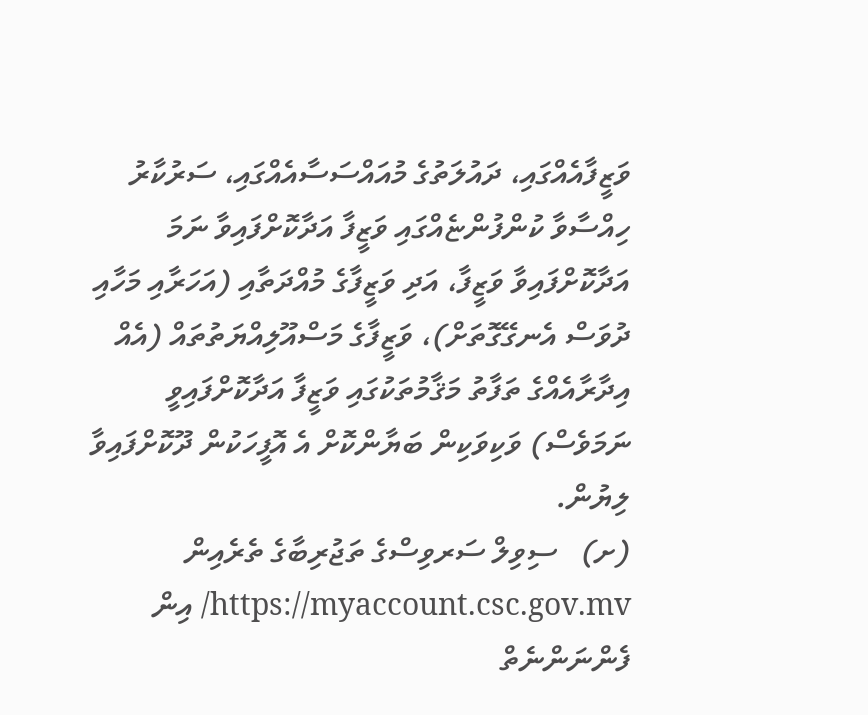ވަޒީފާއެއްގައި، ދައުލަތުގެ މުއައްސަސާއެއްގައި، ސަރުކާރު ހިއްސާވާ ކުންފުންޏެއްގައި ވަޒީފާ އަދާކޮށްފައިވާ ނަމަ އަދާކޮށްފައިވާ ވަޒީފާ، އަދި ވަޒީފާގެ މުއްދަތާއި (އަހަރާއި މަހާއި ދުވަސް އެނގޭގޮތަށް)، ވަޒީފާގެ މަސްއޫލިއްޔަތުތައް (އެއް އިދާރާއެއްގެ ތަފާތު މަޤާމުތަކުގައި ވަޒީފާ އަދާކޮށްފައިވީ ނަމަވެސް) ވަކިވަކިން ބަޔާންކޮށް އެ އޮފީހަކުން ދޫކޮށްފައިވާ ލިޔުން.
(ށ)   ސިވިލް ސަރވިސްގެ ތަޖުރިބާގެ ތެރެއިން https://myaccount.csc.gov.mv/ އިން ފެންނަންނެތް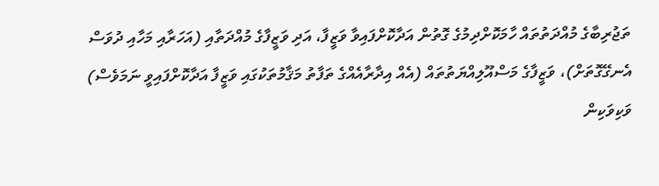ތަޖުރިބާގެ މުއްދަތުތައް ހާމަކޮށްދިމުގެ ގޮތުން އަދާކޮށްފައިވާ ވަޒީފާ، އަދި ވަޒީފާގެ މުއްދަތާއި (އަހަރާއި މަހާއި ދުވަސް އެނގޭގޮތަށް)، ވަޒީފާގެ މަސްއޫލިއްޔަތުތައް (އެއް އިދާރާއެއްގެ ތަފާތު މަޤާމުތަކުގައި ވަޒީފާ އަދާކޮށްފައިވީ ނަމަވެސް) ވަކިވަކިން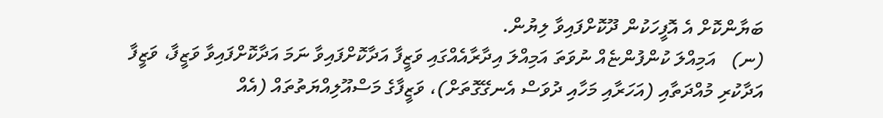ބަޔާންކޮށް އެ އޮފީހަކުން ދޫކޮށްފައިވާ ލިޔުން.
(ނ)   އަމިއްލަ ކުންފުންޏެއް ނުވަތަ އަމިއްލަ އިދާރާއެއްގައި ވަޒީފާ އަދާކޮށްފައިވާ ނަމަ އަދާކޮށްފައިވާ ވަޒީފާ، ވަޒީފާ އަދާކުރި މުއްދަތާއި (އަހަރާއި މަހާއި ދުވަސް އެނގޭގޮތަށް)، ވަޒީފާގެ މަސްއޫލިއްޔަތުތައް (އެއް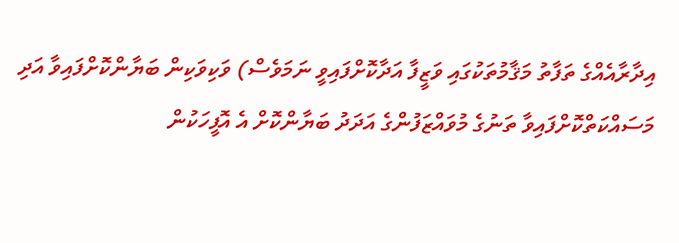އިދާރާއެއްގެ ތަފާތު މަޤާމުތަކުގައި ވަޒީފާ އަދާކޮށްފައިވީ ނަމަވެސް) ވަކިވަކިން ބަޔާންކޮށްފައިވާ އަދި މަސައްކަތްކޮށްފައިވާ ތަނުގެ މުވައްޒަފުންގެ އަދަދު ބަޔާންކޮށް އެ އޮފީހަކުން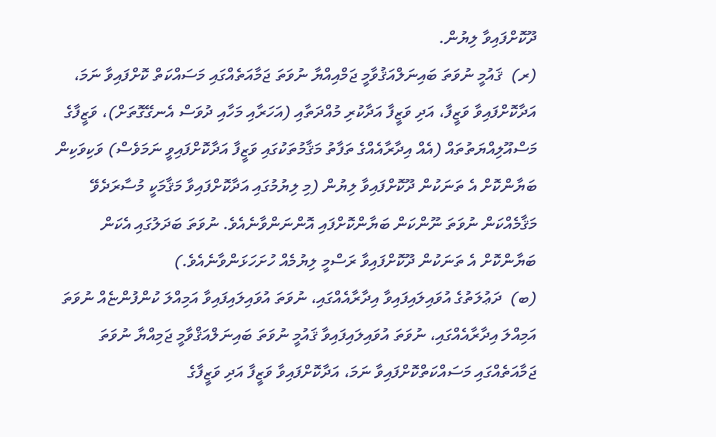ދޫކޮށްފައިވާ ލިޔުން.
(ރ)  ޤައުމީ ނުވަތަ ބައިނަލްއަޤުވާމީ ޖަމްއިއްޔާ ނުވަތަ ޖަމާއަތެއްގައި މަސައްކަތް ކޮށްފައިވާ ނަމަ، އަދާކޮށްފައިވާ ވަޒީފާ، އަދި ވަޒީފާ އަދާކުރި މުއްދަތާއި (އަހަރާއި މަހާއި ދުވަސް އެނގޭގޮތަށް)، ވަޒީފާގެ މަސްއޫލިއްޔަތުތައް (އެއް އިދާރާއެއްގެ ތަފާތު މަޤާމުތަކުގައި ވަޒީފާ އަދާކޮށްފައިވީ ނަމަވެސް) ވަކިވަކިން ބަޔާންކޮށް އެ ތަނަކުން ދޫކޮށްފައިވާ ލިޔުން (މި ލިޔުމުގައި އަދާކޮށްފައިވާ މަޤާމަކީ މުސާރަދެވޭ މަޤާމެއްކަން ނުވަތަ ނޫންކަން ބަޔާންކޮށްފައި އޮންނަންވާނެއެވެ. ނުވަތަ ބަދަލުގައި އެކަން ބަޔާންކޮށް އެ ތަނަކުން ދޫކޮށްފައިވާ ރަސްމީ ލިޔުމެއް ހުށަހަޅަންވާނެއެވެ.)
(ބ)  ދަޢުލަތުގެ އުވައިލައިފައިވާ އިދާރާއެއްގައި، ނުވަތަ އުވައިލައިފައިވާ އަމިއްލަ ކުންފުންޏެއް ނުވަތަ އަމިއްލަ އިދާރާއެއްގައި، ނުވަތަ އުވައިލައިފައިވާ ޤައުމީ ނުވަތަ ބައިނަލްއަޤްވާމީ ޖަމިއްޔާ ނުވަތަ ޖަމާއަތެއްގައި މަސައްކަތްކޮށްފައިވާ ނަމަ، އަދާކޮށްފައިވާ ވަޒީފާ އަދި ވަޒީފާގެ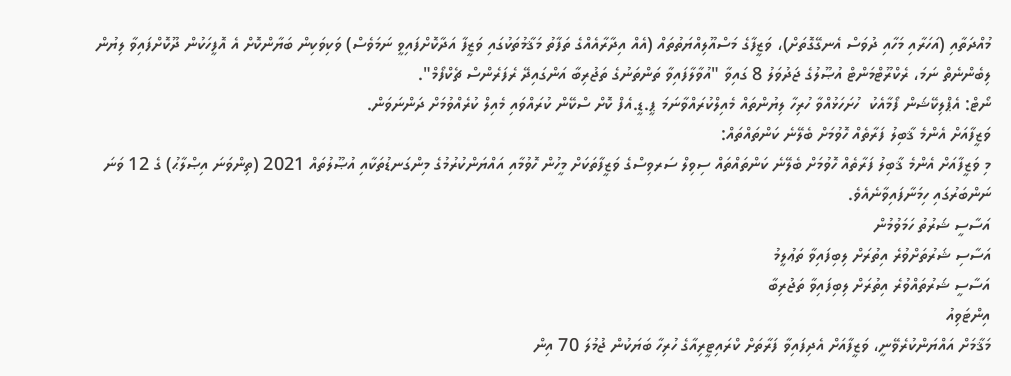މުއްދަތާއި (އަހަރާއި މަހާއި ދުވަސް އެނގޭގޮތަށް)، ވަޒީފާގެ މަސްއޫލިއްޔަތުތައް (އެއް އިދާރާއެއްގެ ތަފާތު މަޤާމުތަކުގައި ވަޒީފާ އަދާކޮށްފައިވީ ނަމަވެސް) ވަކިވަކިން ބަޔާންކޮށް އެ އޮފީހަކުން ދޫކޮށްފައިވާ ލިޔުން ލިބެންނެތް ނަމަ، ރެކްރޫޓްމަންޓް އުޞޫލުގެ ޖަދުވަލު 8 ގައިވާ "އުވާލާފައިވާ ތަންތަނުގެ ތަޖުރިބާ އަންގައިދޭ ރެފަރެންސް ޗެކްފޯމް".
ނޯޓް: އެޕްލިކޭޝަން ފޯމާއެކު  ހުށަހަޅުއްވާ ހުރިހާ ލިޔުންތައް މެއިލްކުރައްވާނަމަ ޕީ.ޑީ.އެފް ކޮށް ސްކޭން ކުރައްވައި މެއިލް ކުރެއްވުމަށް ދަންނަވަން.
ވަޒީފާއަށް އެންމެ ޤާބިލު ފަރާތެއް ހޮވުމަށް ބެލޭނެ ކަންތައްތައް:
މި ވަޒީފާއަށް އެންމެ ޤާބިލު ފަރާތެއް ހޮވުމަށް ބެލޭނެ ކަންތައްތައް ސިވިލް ސަރވިސްގެ ވަޒީފާތަކަށް މީހުން ހޮވުމާއި އައްޔަންކުރުމުގެ މިންގަނޑުތަކާއި އުޞޫލުތައް 2021 (ތިންވަނަ އިޞްލާޙު) ގެ 12 ވަނަ ނަންބަރުގައި ހިމަނާފައިވާނެއެވެ.
އަސާސީ ޝަރުތު ހަމަވުމުން
އަސާސި ޝަރުތަށްވުރެ އިތުރަށް ލިބިފައިވާ ތަޢުލީމު
އަސާސީ ޝަރުތައްވުރެ އިތުރަށް ލިބިފައިވާ ތަޖުރިބާ
އިންޓަވިއު
މަޤާމަށް އައްޔަންކުރެވޭނީ، ވަޒީފާއަށް އެދިފައިވާ ފަރާތަށް ކްރައިޓީރިއާގެ ހުރިހާ ބަޔަކުން ޖުމުލަ 70 އިން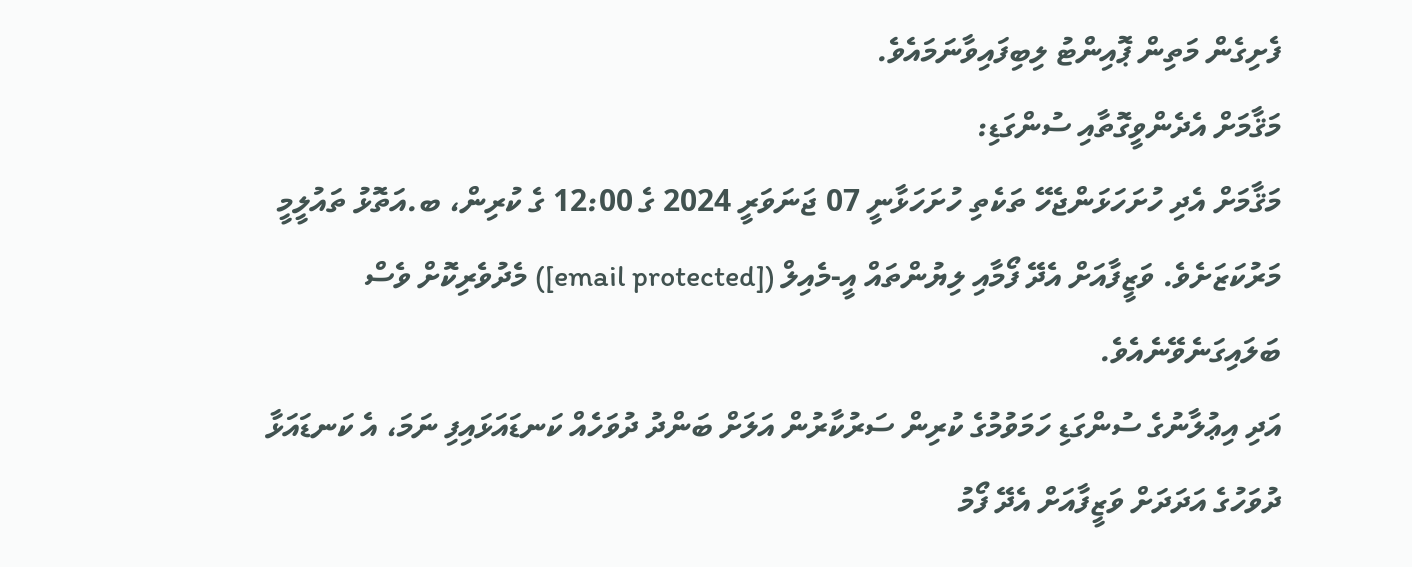ފެށިގެން މަތިން ޕޮއިންޓު ލިބިފައިވާނަމައެވެ.
މަޤާމަށް އެދެންވީގޮތާއި ސުންގަޑި:
މަޤާމަށް އެދި ހުށަހަޅަންޖެހޭ ތަކެތި ހުށަހަޅާނީ 07 ޖަނަވަރީ 2024 ގެ 12:00 ގެ ކުރިން، ބ.އަތޮޅު ތައުލީމީ މަރުކަޒަށެވެ. ވަޒީފާއަށް އެދޭ ފޯމާއި ލިޔުންތައް އީ-މެއިލް ([email protected]) މެދުވެރިކޮށް ވެސް ބަލައިގަނެވޭނެއެވެ.
އަދި އިޢުލާނުގެ ސުންގަޑި ހަމަވުމުގެ ކުރިން ސަރުކާރުން އަލަށް ބަންދު ދުވަހެއް ކަނޑައަޅައިފި ނަމަ، އެ ކަނޑައަޅާ ދުވަހުގެ އަދަދަށް ވަޒީފާއަށް އެދޭ ފޯމު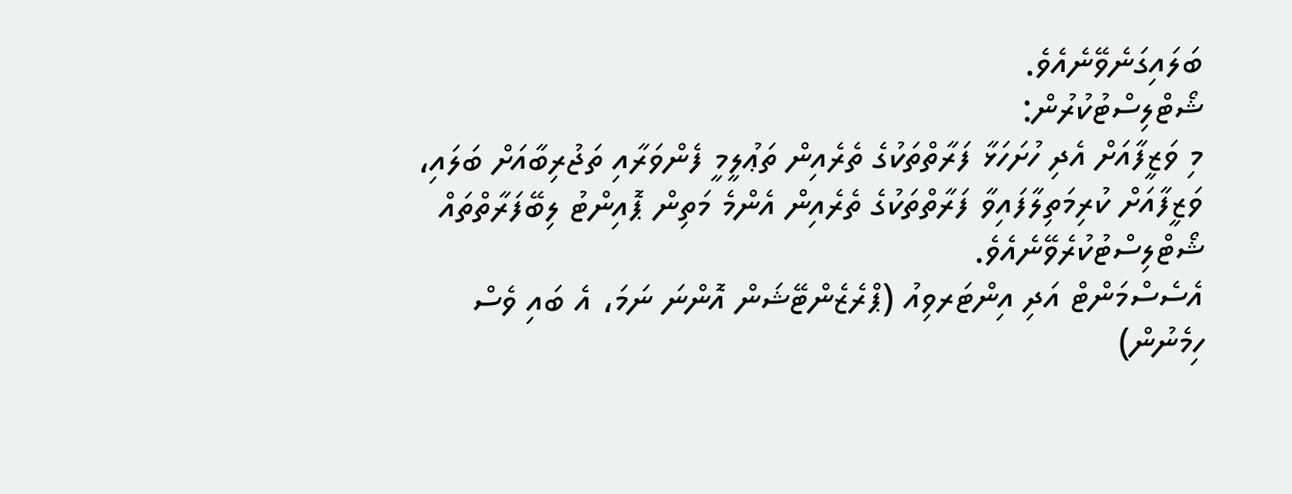ބަލައިގަނެވޭނެއެވެ.
ޝޯޓްލިސްޓުކުރުން:
މި ވަޒީފާއަށް އެދި ހުށަހަޅާ ފަރާތްތަކުގެ ތެރެއިން ތަޢުލީމީ ފެންވަރާއި ތަޖުރިބާއަށް ބަލައި، ވަޒީފާއަށް ކުރިމަތިލާފައިވާ ފަރާތްތަކުގެ ތެރެއިން އެންމެ މަތިން ޕޮއިންޓު ލިބޭފަރާތްތައް ޝޯޓްލިސްޓުކުރެވޭނެއެވެ.
އެސެސްމަންޓް އަދި އިންޓަރވިއު (ޕްރެޒެންޓޭޝަން އޮންނަ ނަމަ، އެ ބައި ވެސް ހިމެނުން)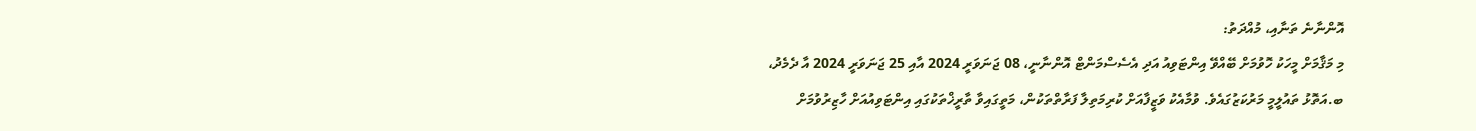އޮންނާނެ ތަނާއި، މުއްދަތު:
މި މަޤާމަށް މީހަކު ހޮވުމަށް ބޭއްވޭ އިންޓަވިއު އަދި އެސެސްމަންޓް އޮންނާނީ، 08 ޖަނަވަރީ 2024 އާއި 25 ޖަނަވަރީ 2024 އާ ދެމެދު، ބ.އަތޮޅު ތައުލީމީ މަރުކަޒުގައެވެ. ވުމާއެކު ވަޒީފާއަށް ކުރިމަތިލާ ފަރާތްތަކުން، މަތީގައިވާ ތާރީޚްތަކުގައި އިންޓަވިއުއަށް ހާޒިރުވުމަށް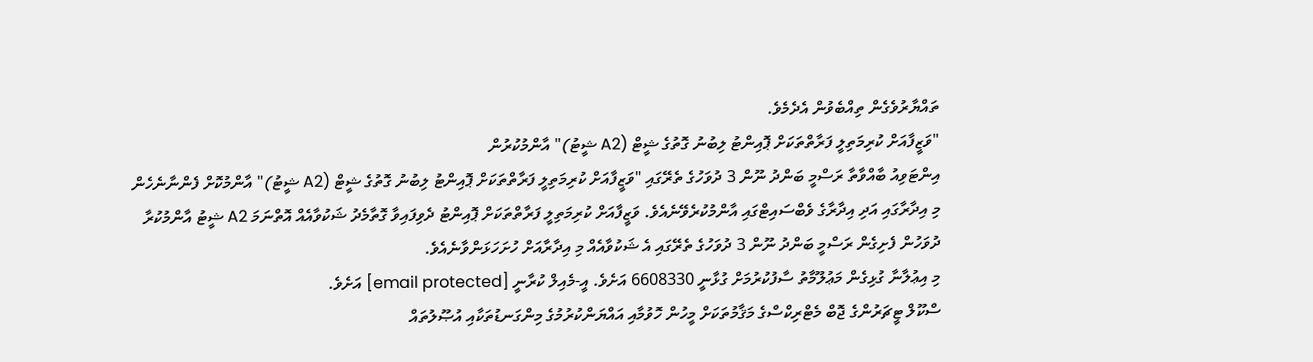ތައްޔާރުވެގެން ތިއްބެވުން އެދެމެވެ.
"ވަޒީފާއަށް ކުރިމަތިލީ ފަރާތްތަކަށް ޕޮއިންޓު ލިބުނު ގޮތުގެ ޝީޓް (A2 ޝީޓު)" އާންމުކުރުން
އިންޓަވިއު ބާއްވާތާ ރަސްމީ ބަންދު ނޫން 3 ދުވަހުގެ ތެރޭގައި "ވަޒީފާއަށް ކުރިމަތިލީ ފަރާތްތަކަށް ޕޮއިންޓު ލިބުނު ގޮތުގެ ޝީޓް (A2 ޝީޓު)" އާންމުކޮށް ފެންނާނެހެން މި އިދާރާގައި އަދި އިދާރާގެ ވެބްސައިޓްގައި އާންމުކުރެވޭނެއެވެ. ވަޒީފާއަށް ކުރިމަތިލީ ފަރާތްތަކަށް ޕޮއިންޓު ދެވިފައިވާ ގޮތާމެދު ޝަކުވާއެއް އޮތްނަމަ A2 ޝީޓު އާންމުކުރާ ދުވަހުން ފެށިގެން ރަސްމީ ބަންދު ނޫން 3 ދުވަހުގެ ތެރޭގައި އެ ޝަކުވާއެއް މި އިދާރާއަށް ހުށަހަޅަންވާނެއެވެ.
މި އިޢުލާނާ ގުޅިގެން މަޢުލޫމާތު ސާފުކުރުމަށް ގުޅާނީ 6608330 އަށެވެ. އީ-މެއިލް ކުރާނީ [email protected] އަށެވެ.
ސްކޫލް ޓީޗަރުންގެ ޖޮބް މެޓްރިކްސްގެ މަޤާމުތަކަށް މީހުން ހޮވުމާއި އައްޔަންކުރުމުގެ މިންގަނޑުތަކާއި އުޞޫލުތައް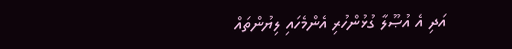އަދި އެ އުޞޫލާ ގުޅުންހުރި އެންމެހައި ލިޔުންތައް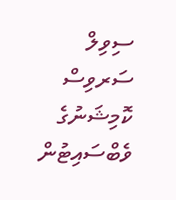ސިވިލް ސަރވިސް ކޮމިޝަނުގެ ވެބްސައިޓުން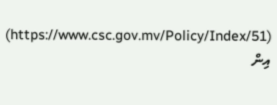(https://www.csc.gov.mv/Policy/Index/51) އިން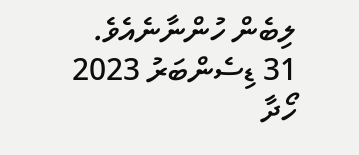ލިބެން ހުންނާނެއެވެ.
31 ޑިސެންބަރު 2023
ހޯދާ